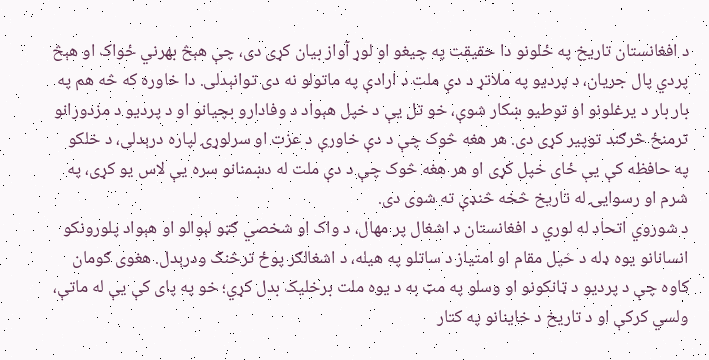د افغانستان تاریخ په ځلونو دا حقیقت په چیغو او لوړ آواز بیان کړی دی، چې هېڅ بهرني ځواک او هېڅ پردي پال جریان، د پردیو په ملاتړ د دې ملت د ارادې په ماتولو نه دی توانېدلی. دا خاوره که څه هم په بار بار د یرغلونو او توطیو ښکار شوې، خو تل یې د خپل هېواد د وفادارو بچیانو او د پردیو د مزدورانو ترمنځ څرګند توپیر کړی دی. هر هغه څوک چې د دې خاورې د عزت او سرلوړۍ لپاره درېدلی، د خلکو په حافظه کې یې ځای خپل کړی او هر هغه څوک چې د دې ملت له دښمنانو سره یې لاس یو کړی، په شرم او رسوایۍ له تاریخ څخه څنډې ته شوی دی.
د شوروي اتحاد له لوري د افغانستان د اشغال پر مهال، د واک او شخصي ګټو لېوالو او هېواد پلورونکو انسانانو یوه ډله د خپل مقام او امتیاز د ساتلو په هیله، د اشغالګر پوځ ترڅنګ ودرېدل. هغوی ګومان کاوه چې د پردیو د ټانکونو او وسلو په مټ به د یوه ملت برخلیک بدل کړي؛ خو په پای کې یې له ماتې، ولسي کرکې او د تاریخ د خاینانو په کتار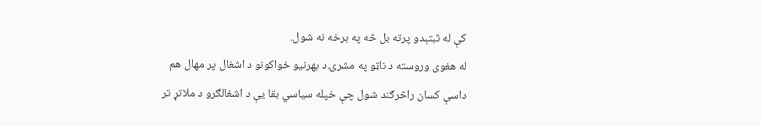کې له ثبتېدو پرته بل څه په برخه نه شول.
له هغوی وروسته د ناټو په مشرۍ د بهرنیو ځواکونو د اشغال پر مهال هم داسې کسان راڅرګند شول چې خپله سیاسي بقا یې د اشغالګرو د ملاتړ تر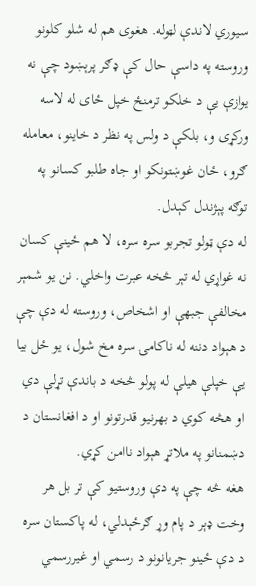سیوري لاندې لټوله. هغوی هم له شلو کلونو وروسته په داسې حال کې ډګر پرېښود چې نه یوازې یې د خلکو ترمنځ خپل ځای له لاسه ورکړی و، بلکې د ولس په نظر د خاینو، معامله ګرو، ځان غوښتونکو او جاه طلبو کسانو په توګه پېژندل کېدل.
له دې ټولو تجربو سره سره، لا هم ځینې کسان نه غواړي له تېر څخه عبرت واخلي. نن یو شمېر مخالفې جبهې او اشخاص، وروسته له دې چې د هېواد دننه له ناکامۍ سره مخ شول، یو ځل بیا یې خپلې هیلې له پولو څخه د باندې تړلې دي او هڅه کوي د بهرنیو قدرتونو او د افغانستان د دښمنانو په ملاتړ هېواد ناامن کړي.
هغه څه چې په دې وروستیو کې تر بل هر وخت ډېر د پام وړ ګرځېدلي، له پاکستان سره د دې ځینو جریانونو د رسمي او غیررسمي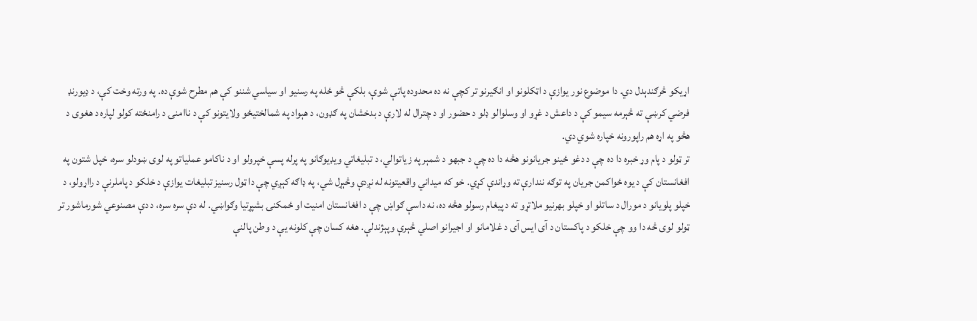اړیکو څرګندېدل دي. دا موضوع نور یوازې د اټکلونو او انګیرنو تر کچې نه ده محدوده پاتې شوې، بلکې څو ځله په رسنیو او سیاسي شننو کې هم مطرح شوې ده. په ورته وخت کې، د ډیورنډ فرضي کرښې ته څېرمه سیمو کې د داعش د غړو او وسلوالو ډلو د حضور او د چترال له لارې د بدخشان په ګډون، د هېواد په شمالختیځو ولایتونو کې د ناامنۍ د رامنځته کولو لپاره د هغوی د هڅو په اړه هم راپورونه خپاره شوي دي.
تر ټولو د پام وړ خبره دا ده چې د دغو ځینو جریانونو هڅه دا ده چې د جبهو د شمېر په زیاتوالي، د تبلیغاتي ویډیوګانو په پرله پسې خپرولو او د ناکامو عملیاتو په لوی ښودلو سره، خپل شتون په افغانستان کې د یوه ځواکمن جریان په توګه نندارې ته وړاندې کړي. خو که میداني واقعیتونه له نږدې وڅېړل شي، په ډاګه کېږي چې دا ټول رسنیز تبلیغات یوازې د خلکو د پاملرنې د رااړولو، د خپلو پلویانو د مورال د ساتلو او خپلو بهرنیو ملاتړو ته د پیغام رسولو هڅه ده، نه داسې ګواښ چې د افغانستان امنیت او ځمکنۍ بشپړتیا وګواښي. له دې سره سره، د دې مصنوعي شورماشور تر ټولو لوی څه دا وو چې خلکو د پاکستان د آی ایس آی د غلامانو او اجیرانو اصلي څېرې وپېژندلې. هغه کسان چې کلونه یې د وطن پالنې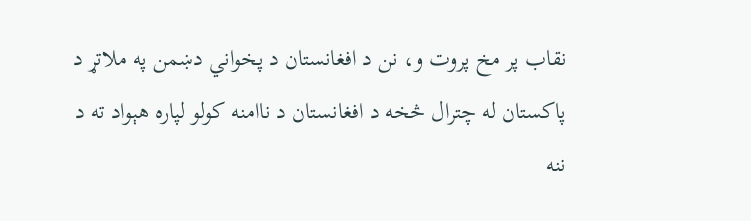نقاب پر مخ پروت و، نن د افغانستان د پخواني دښمن په ملاتړ د پاکستان له چترال څخه د افغانستان د ناامنه کولو لپاره هېواد ته د ننه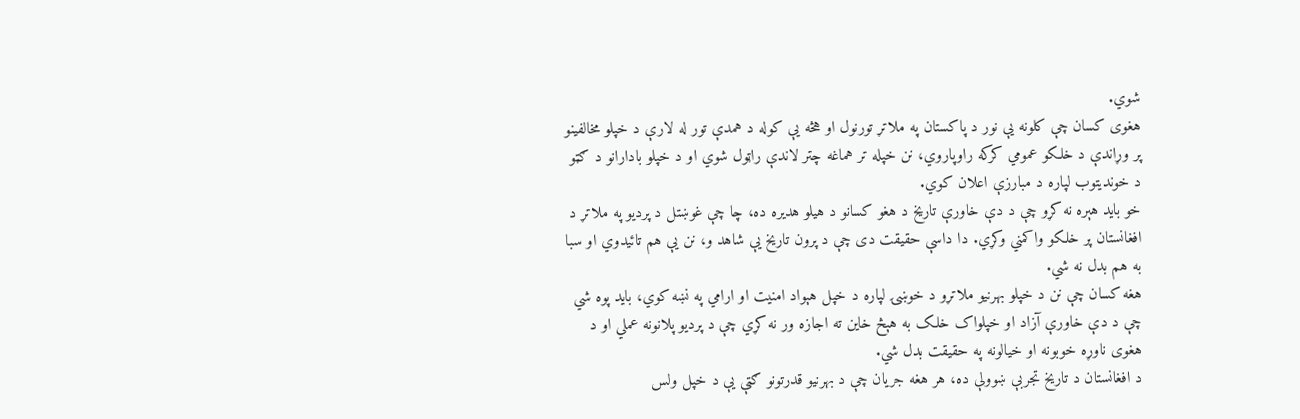شوي.
هغوی کسان چې کلونه یې نور د پاکستان په ملاتړ تورنول او هڅه یې کوله د همدې تور له لارې د خپلو مخالفینو پر وړاندې د خلکو عمومي کرکه راوپاروي، نن خپله تر هماغه چتر لاندې راټول شوي او د خپلو بادارانو د ګټو د خونديتوب لپاره د مبارزې اعلان کوي.
خو باید هېره نه کړو چې د دې خاورې تاریخ د هغو کسانو د هیلو هدیره ده، چا چې غوښتل د پردیو په ملاتړ د افغانستان پر خلکو واکمني وکړي. دا داسې حقیقت دی چې د پرون تاریخ یې شاهد و، نن یې هم تائیدوي او سبا به هم بدل نه شي.
هغه کسان چې نن د خپلو بهرنیو ملاتړو د خوښۍ لپاره د خپل هېواد امنیت او ارامي په نښه کوي، باید پوه شي چې د دې خاورې آزاد او خپلواک خلک به هېڅ خاین ته اجازه ور نه کړي چې د پردیو پلانونه عملي او د هغوی ناوړه خوبونه او خیالونه په حقیقت بدل شي.
د افغانستان د تاریخ تجربې ښوولې ده، هر هغه جریان چې د بهرنیو قدرتونو ګټې یې د خپل ولس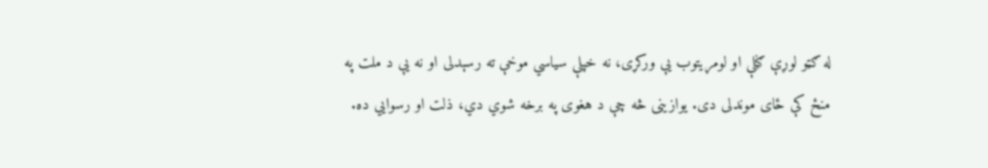له ګټو لوړې ګڼلې او لومړیتوب یې ورکړی، نه خپلې سیاسي موخې ته رسېدلی او نه یې د ملت په منځ کې ځای موندلی دی. یوازینی څه چې د هغوی په برخه شوي دي، ذلت او رسوايي ده.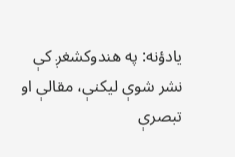یادؤنه: په هندوکشغږ کې نشر شوې لیکنې، مقالې او تبصرې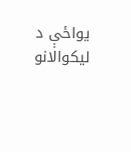یواځې د لیکوالانو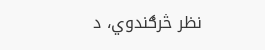نظر څرګندوي، د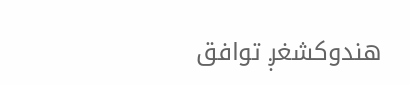هندوکشغږ توافق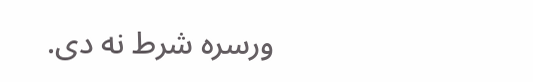ورسره شرط نه دی.